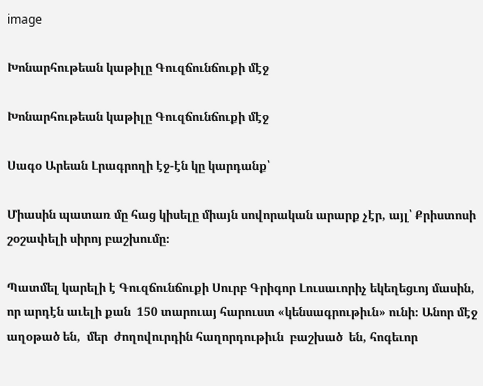image

Խոնարհութեան կաթիլը Գուզճունճուքի մէջ

Խոնարհութեան կաթիլը Գուզճունճուքի մէջ

Սագօ Արեան Լրագրողի էջ-էն կը կարդանք՝

Միասին պատառ մը հաց կիսելը միայն սովորական արարք չէր, այլ՝ Քրիստոսի շօշափելի սիրոյ բաշխումը։

Պատմել կարելի է Գուզճունճուքի Սուրբ Գրիգոր Լուսաւորիչ եկեղեցւոյ մասին, որ արդէն աւելի քան  150 տարուայ հարուստ «կենսագրութիւն» ունի։ Անոր մէջ աղօթած են,  մեր  ժողովուրդին հաղորդութիւն  բաշխած  են, հոգեւոր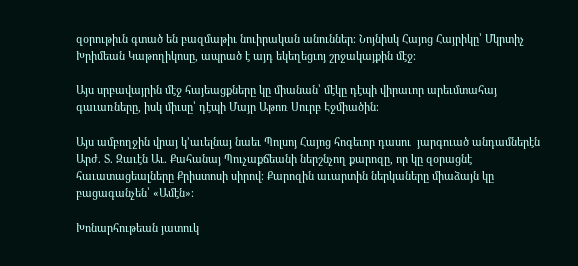զօրութիւն գտած են բազմաթիւ նուիրական անուններ։ Նոյնիսկ Հայոց Հայրիկը՝ Մկրտիչ Խրիմեան Կաթողիկոսը, ապրած է այդ եկեղեցւոյ շրջակայքին մէջ։

Այս սրբավայրին մէջ հայեացքները կը միանան՝ մէկը դէպի վիրաւոր արեւմտահայ գաւառները, իսկ միւսը՝ դէպի Մայր Աթոռ Սուրբ Էջմիածին։

Այս ամբողջին վրայ կ՚աւելնայ նաեւ Պոլսոյ Հայոց հոգեւոր դասու  յարգուած անդամներէն Արժ. Տ. Զաւէն Աւ. Քահանայ Պուչաքճեանի ներշնչող քարոզը, որ կը զօրացնէ հաւատացեալները Քրիստոսի սիրով։ Քարոզին աւարտին ներկաները միաձայն կը բացագանչեն՝ «Ամէն»։

Խոնարհութեան յատուկ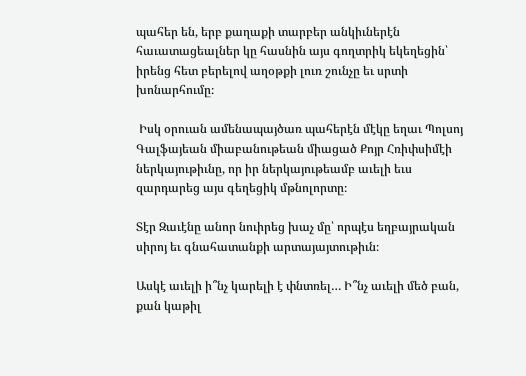պահեր են, երբ քաղաքի տարբեր անկիւներէն հաւատացեալներ կը հասնին այս գողտրիկ եկեղեցին՝ իրենց հետ բերելով աղօթքի լուռ շունչը եւ սրտի խոնարհումը։

 Իսկ օրուան ամենապայծառ պահերէն մէկը եղաւ Պոլսոյ Գալֆայեան միաբանութեան միացած Քոյր Հռիփսիմէի ներկայութիւնը, որ իր ներկայութեամբ աւելի եւս զարդարեց այս գեղեցիկ մթնոլորտը։

Տէր Զաւէնը անոր նուիրեց խաչ մը՝ որպէս եղբայրական սիրոյ եւ գնահատանքի արտայայտութիւն։

Ասկէ աւելի ի՞նչ կարելի է փնտռել… Ի՞նչ աւելի մեծ բան, քան կաթիլ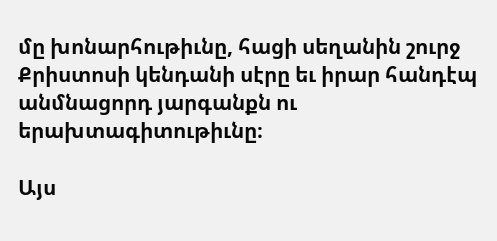մը խոնարհութիւնը, հացի սեղանին շուրջ Քրիստոսի կենդանի սէրը եւ իրար հանդէպ անմնացորդ յարգանքն ու երախտագիտութիւնը։

Այս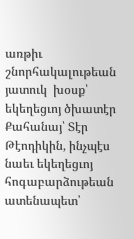առթիւ շնորհակալութեան  յատուկ  խօսք՝  եկեղեցւոյ ծխատէր Քահանայ՝ Տէր Թէոդիկին, ինչպէս նաեւ եկեղեցւոյ հոգաբարձութեան ատենապետ՝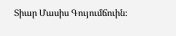Տիար Մասիս Գույումճուին։